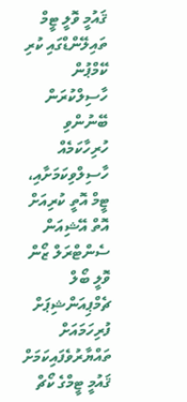ޤައުމީ ވޮލީ ޓީމް ތައިލޭންޑްގައި ކުރި ކޭމްޕުން ހާސިލްކުރަން ބޭނުންވި ހުރިހާކަމެއް ހާސިލްވިކަމަށާއި، ޓީމް އޮތީ ކުރިއަށް އޮތް އޭޝިއަން ސެންޓްރަލް ޒޯން ވޮލީ ބޯލް ޗެމްޕިއަންޝިޕަށް ފުރިހަމައަށް ތައްޔާރުވެފައިކަމަށް ޤައުމީ ޓީމްގެ ކޯޗް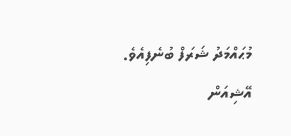މުޙައްމަދު ޝަރަފް ބުނެފިއެވެ.
އޭޝިއަން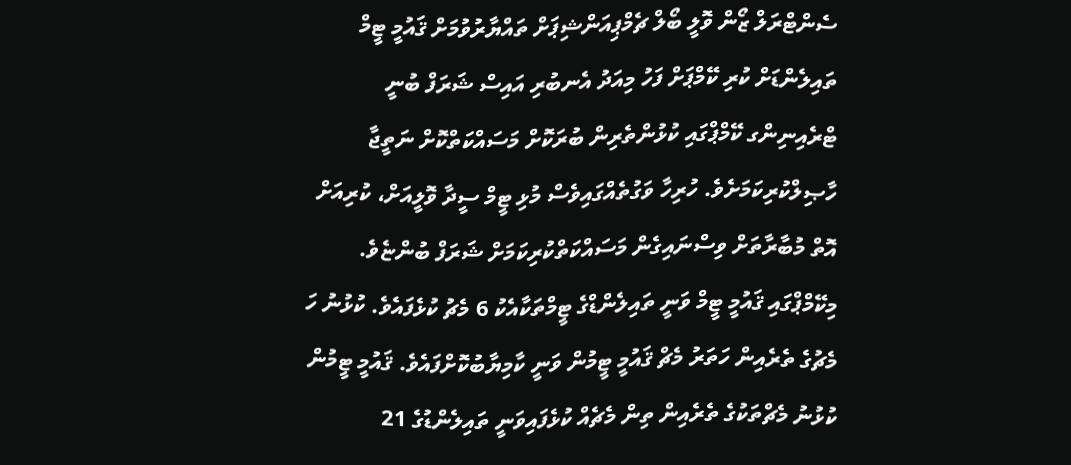ސެންޓްރަލް ޒޯން ވޮލީ ބޯލް ޗެމްޕިއަންޝިޕަށް ތައްޔާރުވުމަށް ޤައުމީ ޓީމް ތައިލެންޑަށް ކުރި ކޭމްޕަށް ފަހު މިއަދު އެނބުރި އައިސް ޝަރަފް ބުނީ ޓްރެއިނިންގ ކޭމްޕްގައި ކުޅުންތެރިން ބުރަކޮށް މަސައްކަތްކޮށް ނަތީޖާ ހާޞިލްކުރިކަމަށެވެ. ހުރިހާ ވަގުތެއްގައިވެސް މުޅި ޓީމް ސީދާ ވޮލީއަށް، ކުރިއަށް އޮތް މުބާރާތަށް ވިސްނައިގެން މަސައްކަތްކުރިކަމަށް ޝަރަފް ބުންޏެވެ.
މިކޭމްޕްގައި ޤައުމީ ޓީމް ވަނީ ތައިލެންޑްގެ ޓީމްތަކާއެކު 6 މެޗު ކުޅެފައެވެ. ކުޅުނު ހަ މެޗުގެ ތެރެއިން ހަތަރު މެޗް ޤައުމީ ޓީމުން ވަނީ ކާމިޔާބުކޮށްފައެވެ. ޤައުމީ ޓީމުން ކުޅުނު މެޗްތަކުގެ ތެރެއިން ތިން މެޗެއް ކުޅެފައިވަނީ ތައިލެންޑުގެ 21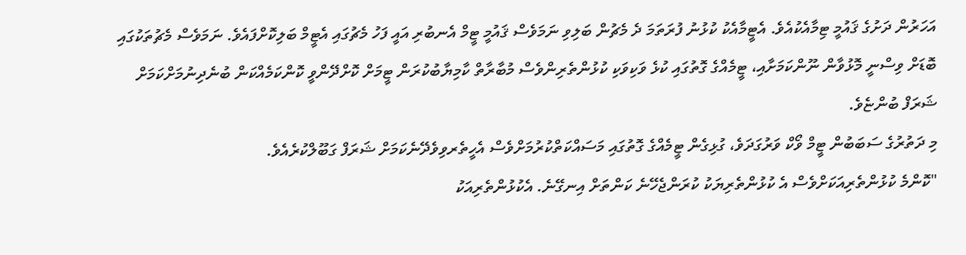އަހަރުން ދަށުގެ ޤައުމީ ޓިމާއެކުއެވެ. އެޓީމާއެކު ކުޅުނު ފުރަތަމަ ދެ މެޗުން ބަލިވި ނަމަވެސް ޤައުމީ ޓީމް އެނބުރި އައީ ފަހު މެޗުގައި އެޓީމް ބަލިކޮށްފައެވެ. ނަމަވެސް މެޗުތަކުގައި ބޮޑަށް ވިސްނީ މޮޅުވާން ނޫންކަމަށާއި، ޓީމެއްގެ ގޮތުގައި ކުޅެ ވަކިވަކި ކުޅުންތެރިންވެސް މުބާރާތް ކާމިޔާބުކުރަން ޓީމަށް ކޮށްދޭންވީ ކޮންކަމެއްކަން ބުނެދިނުމަށްކަމަށް ޝަރަފް ބުންޏެވެ.
މި ދަތުރުގެ ސަބަބުން ޓީމް ވޯކް ވަރުގަދަވެ، ގުޅިގެން ޓީމެއްގެ ގޮތުގައި މަސައްކަތްކުރުމަށްވެސް އެހީތެރވިވެދޭނެކަމަށް ޝަރަފް ގަބޫލްކުރެއެވެ.
"ކޮންމެ ކުޅުންތެރިއަކަށްވެސް އެ ކުޅުންތެރިޔަކު ކުރަންޖެހޭނެ ކަންތަށް އިނގޭނެ. އެކުޅުންތެރިއަކު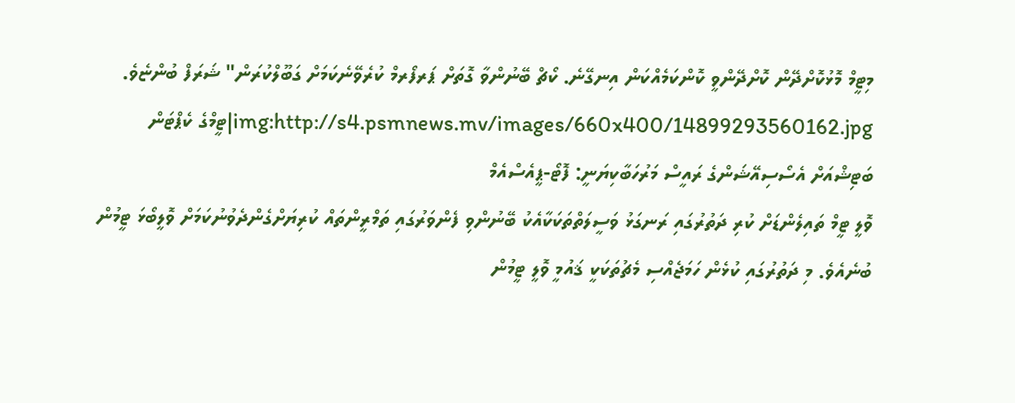މިޓީމް މޮޅުކޮށްދޭން ކޮށްދޭންވީ ކޮންކަމެއްކަން އިނގޭނެ. ކޯޗް ބޭނުންވާ ގޮތަށް ޕަރފޯރމް ކުރެވޭނެކަމަށް ގަބޫލްކުރަން" ޝަރަފް ބުންޏެވެ.
img:http://s4.psmnews.mv/images/660x400/14899293560162.jpg|ޓީމްގެ ކެޕްޓަން ބަޓިޝްއަށް އެސޯސިއޭޝަންގެ ރައީސް މަރުހަބާކިޔަނީ: ފޮޓޯ-ޕީއެސްއެމް
ވޮލީ ޓީމް ތައިލެންޑަށް ކުރި ދަތުރުގައި ރަނގަޅު ވަސީލަތްތަކަކާއެކު ބޭނުންވި ފެންވަރުގައި ތަމްރީންތައް ކުރިޔަށްގެންދެވުނުކަމަށް ވޮލީބޯޅަ ޓީމުން ބުނެއެވެ. މި ދަތުރުގައި ކުޅެން ހަމަޖެއްސި މެޗުތަކަކީ ޤައުމީ ވޮލީ ޓީމުން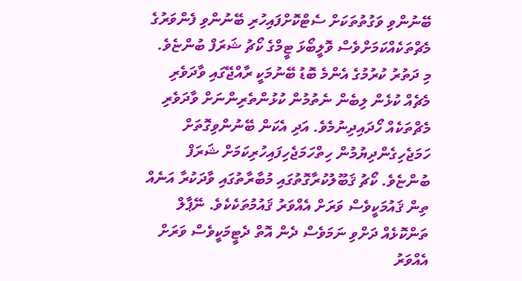ބޭނުންވި ވަގުތުތަކަށް ސެޓްކޮށްފައިހުރި ބޭނުންވި ފެންވަރުގެ މެޗްތަކެއްކަމަށްވެސް ވޮލީބޯޅަ ޓީމްގެ ކޯޗު ޝަރަފް ބުންޏެވެ.
މި ދަތުރު ކުރުމުގެ އެންމެ ބޮޑު ބޭނުމަކީ ރާއްޖޭގައި ވާދަވެރި މެޗެއް ކުޅެން ލިބެން ނެތުމުން ކުޅުންތެރިންނަށް ވާދަވެރި މެޗްތަކެއް ހޯދައިދިނުމެވެ. އަދި އެކަން ބޭނުންވިގޮތަށް ހަމަޖެހިގެންދިޔުމުން ހިތްހަމަޖެހިފައިހުރިކަމަށް ޝަރަފް ބުންޏެވެ. ކޯޗު ޤަބޫލުކުރާގޮތުގައި މުބާރާތުގައި ވާދަކުރާ އަނެއް ތިން ޤައުމަކީވެސް ވަރަށް އެއްވަރު ޤައުމުތަކެކެވެ. ނޭޕާލް ތަންކޮޅެއް ދަށްވި ނަމަވެސް ދެން އޮތް ދެޓީމަކީވެސް ވަރަށް އެއްވަރު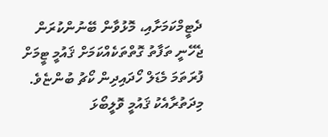ދެޓީމްކަމަށާއި، މޮޅުވާން ބޭނުންކުރަން ޖެހޭނީ ތަފާތު ގޮތްތަކެއްކަމަށް ޤައުމީ ޓީމަށް ފުރަތަމަ މެޑަލް ހޯދައިދިން ކޯޗު ބުންޏެވެ.
މިދަތުރާއެކު ޤައުމީ ވޮލީބޯޅަ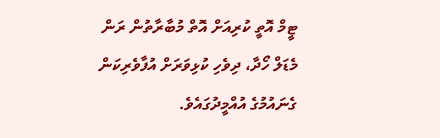ޓީމް އޮތީ ކުރިއަށް އޮތް މުބާރާތުން ރަން މެޑަލް ހޯދާ، ދިވެހި ކުޅިވަރަށް އުފާވެރިކަން ގެނައުމުގެ އުއްމީދުގައެވެ.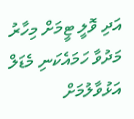އަދި ވޮލީ ޓީމަށް މިހާރު މަދުވާ ހަމައެކަނި މެޑަލް އަޅުވާލުމަށް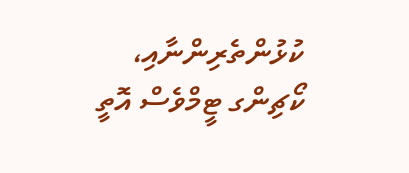ކުޅުންތެރިންނާއި، ކޯޗިންގ ޓީމްވެސް އޮތީ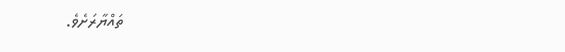ތައްޔާރަށެވެ.